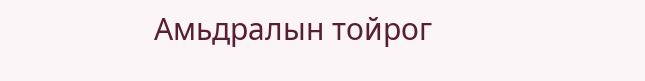Амьдралын тойрог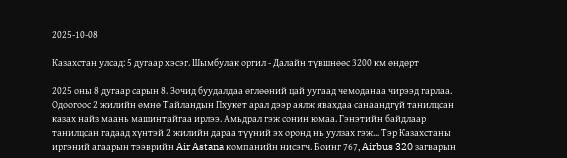2025-10-08

Казахстан улсад: 5 дугаар хэсэг. Шымбулак оргил - Далайн түвшнөөс 3200 км өндөрт

2025 оны 8 дугаар сарын 8. Зочид буудалдаа өглөөний цай уугаад чемоданаа чирээд гарлаа. Одоогоос 2 жилийн өмнө Тайландын Пхукет арал дээр аялж явахдаа санаандгүй танилцсан казах найз маань машинтайгаа ирлээ. Амьдрал гэж сонин юмаа. Гэнэтийн байдлаар танилцсан гадаад хүнтэй 2 жилийн дараа түүний эх оронд нь уулзах гэж... Тэр Казахстаны иргэний агаарын тээврийн Air Astana компанийн нисэгч. Боинг 767, Airbus 320 загварын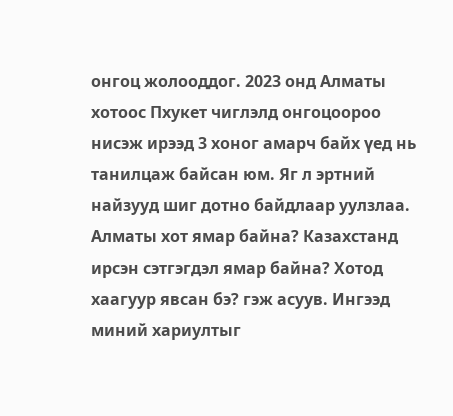онгоц жолооддог. 2023 онд Алматы хотоос Пхукет чиглэлд онгоцоороо нисэж ирээд 3 хоног амарч байх үед нь танилцаж байсан юм. Яг л эртний найзууд шиг дотно байдлаар уулзлаа. Алматы хот ямар байна? Казахстанд ирсэн сэтгэгдэл ямар байна? Хотод хаагуур явсан бэ? гэж асуув. Ингээд миний хариултыг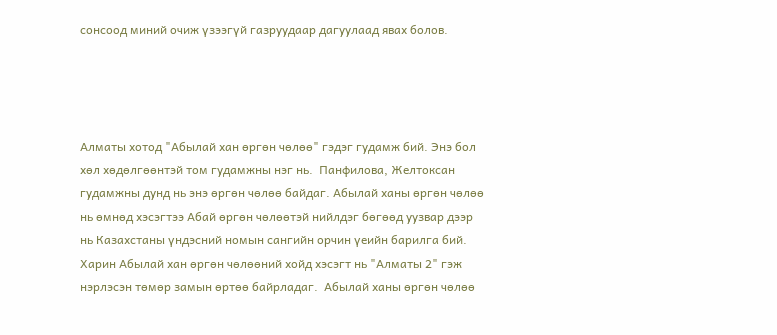сонсоод миний очиж үзээгүй газруудаар дагуулаад явах болов.




Алматы хотод "Абылай хан өргөн чөлөө" гэдэг гудамж бий. Энэ бол хөл хөдөлгөөнтэй том гудамжны нэг нь.  Панфилова, Желтоксан гудамжны дунд нь энэ өргөн чөлөө байдаг. Абылай ханы өргөн чөлөө нь өмнөд хэсэгтээ Абай өргөн чөлөөтэй нийлдэг бөгөөд уузвар дээр нь Казахстаны үндэсний номын сангийн орчин үеийн барилга бий. Харин Абылай хан өргөн чөлөөний хойд хэсэгт нь "Алматы 2" гэж нэрлэсэн төмөр замын өртөө байрладаг.  Абылай ханы өргөн чөлөө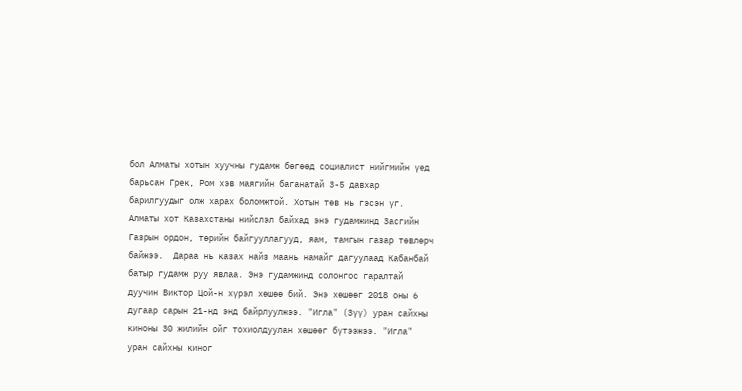бол Алматы хотын хуучны гудамж бөгөөд социалист нийгмийн үед барьсан Грек, Ром хэв маягийн баганатай 3-5 давхар барилгуудыг олж харах боломжтой. Хотын төв нь гэсэн үг. Алматы хот Казахстаны нийслэл байхад энэ гудамжинд Засгийн Газрын ордон, төрийн байгууллагууд, яам, тамгын газар төвлөрч байжээ.  Дараа нь казах найз маань намайг дагуулаад Кабанбай батыр гудамж руу явлаа. Энэ гудамжинд солонгос гаралтай дуучин Виктор Цой-н хүрэл хөшөө бий. Энэ хөшөөг 2018 оны 6 дугаар сарын 21-нд энд байрлуулжээ. "Игла" (Зүү) уран сайхны киноны 30 жилийн ойг тохиолдуулан хөшөөг бүтээжээ. "Игла" уран сайхны киног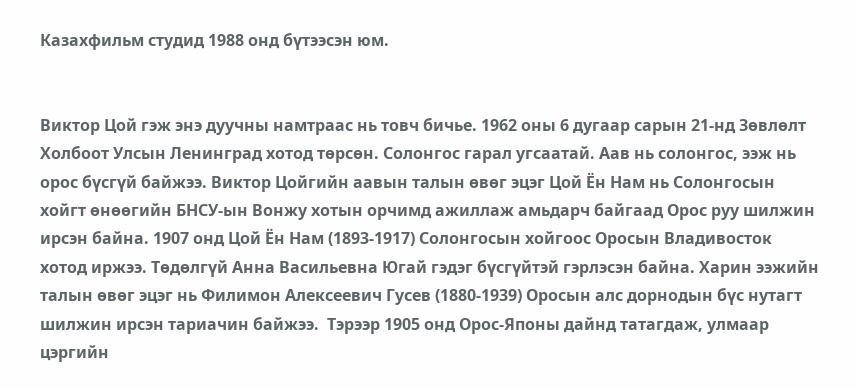Казахфильм студид 1988 онд бүтээсэн юм.


Виктор Цой гэж энэ дуучны намтраас нь товч бичье. 1962 оны 6 дугаар сарын 21-нд Зөвлөлт Холбоот Улсын Ленинград хотод төрсөн. Солонгос гарал угсаатай. Аав нь солонгос, ээж нь орос бүсгүй байжээ. Виктор Цойгийн аавын талын өвөг эцэг Цой Ён Нам нь Солонгосын хойгт өнөөгийн БНСУ-ын Вонжу хотын орчимд ажиллаж амьдарч байгаад Орос руу шилжин ирсэн байна. 1907 онд Цой Ён Нам (1893-1917) Солонгосын хойгоос Оросын Владивосток хотод иржээ. Төдөлгүй Анна Васильевна Югай гэдэг бүсгүйтэй гэрлэсэн байна. Харин ээжийн талын өвөг эцэг нь Филимон Алексеевич Гусев (1880-1939) Оросын алс дорнодын бүс нутагт шилжин ирсэн тариачин байжээ.  Тэрээр 1905 онд Орос-Японы дайнд татагдаж, улмаар цэргийн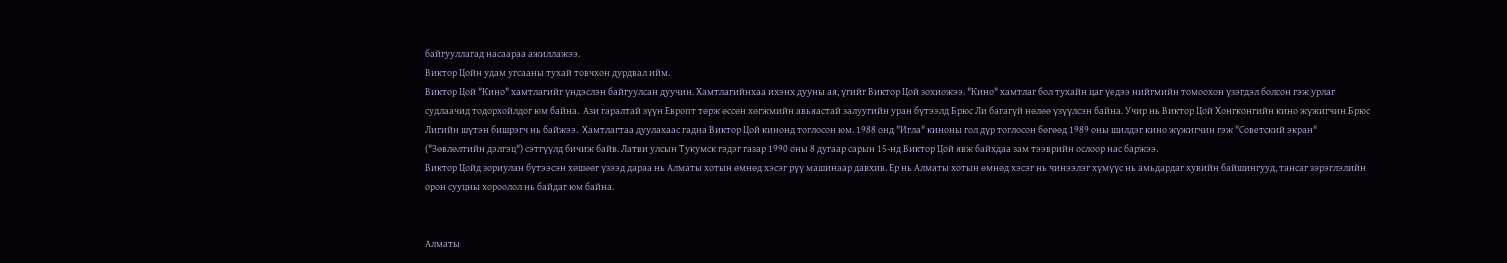байгууллагад насаараа ажиллажээ.
Виктор Цойн удам угсааны тухай товчхон дурдвал ийм.
Виктор Цой "Кино" хамтлагийг үндэслэн байгуулсан дуучин. Хамтлагийнхаа ихэнх дууны ая, үгийг Виктор Цой зохиожээ. "Кино" хамтлаг бол тухайн цаг үедээ нийгмийн томоохон үзэгдэл болсон гэж урлаг судлаачид тодорхойлдог юм байна.  Ази гаралтай зүүн Европт төрж өссөн хөгжмийн авьяастай залуугийн уран бүтээлд Брюс Ли багагүй нөлөө үзүүлсэн байна. Учир нь Виктор Цой Хонгконгийн кино жүжигчин Брюс Лигийн шүтэн бишрэгч нь байжээ.  Хамтлагтаа дуулахаас гадна Виктор Цой кинонд тоглосон юм. 1988 онд "Игла" киноны гол дүр тоглосон бөгөөд 1989 оны шилдэг кино жүжигчин гэж "Советский экран" ("Зөвлөлтийн дэлгэц") сэтгүүлд бичиж байв. Латви улсын Тукумск гэдэг газар 1990 оны 8 дугаар сарын 15-нд Виктор Цой явж байхдаа зам тээврийн ослоор нас баржээ.
Виктор Цойд зориулан бүтээсэн хөшөөг үзээд дараа нь Алматы хотын өмнөд хэсэг рүү машинаар давхив. Ер нь Алматы хотын өмнөд хэсэг нь чинээлэг хүмүүс нь амьдардаг хувийн байшингууд, тансаг зэрэглэлийн орон сууцны хороолол нь байдаг юм байна.


Алматы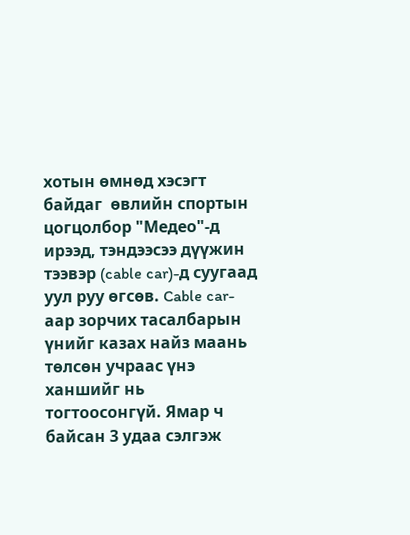хотын өмнөд хэсэгт байдаг  өвлийн спортын цогцолбор "Медео"-д ирээд, тэндээсээ дүүжин тээвэр (cable car)-д суугаад уул руу өгсөв. Cable car-аар зорчих тасалбарын үнийг казах найз маань төлсөн учраас үнэ ханшийг нь тогтоосонгүй. Ямар ч байсан 3 удаа сэлгэж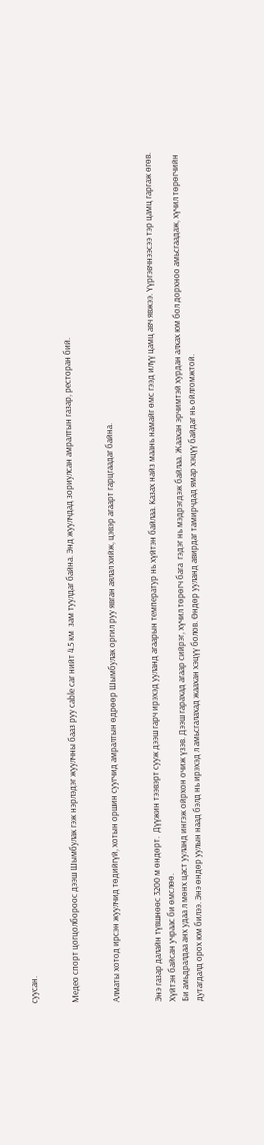суусан.


Медео спорт цогцолбороос дээш Шымбулак гэж нэрлэдэг жуулчны бааз руу cable car нийт 4.5 км  зам туулдаг байна. Энд жуулчдад зориулсан амралтын газар, ресторан бий.


Алматы хотод ирсэн жуулчид төдийгүй, хотын оршин суугчид амралтын өдрөөр Шымбулак оргил руу явган аялал хийж, цэвэр агаарт гарцгаадаг байна.


Энэ газар далайн түвшнөөс 3200 м өндөрт.  Дүүжин тээвэрт сууж дээш гарч ирэхэд ууланд агаарын температур нь хүйтэн байлаа. Казах найз маань намайг өмс гээд илүү цамц авч явжээ. Үүргэвчнээсээ тэр цамц гаргаж өгөв. Хүйтэн байсан учраас би өмслөө.
Би амьдралдаа анх удаа л мөнх цаст ууланд ингэж ойрхон очиж үзэв. Дээш гарахад агаар сийрэг, хүчил төрөгч бага  гэдэг нь мэдрэгдэж байлаа. Жаахан эрчимтэй хурдан алхах юм бол дорхноо амьсгаадаж, хүчил төрөгчийн дутагдалд орох юм билээ. Энэ өндөр уулын наад бэлд нь ирэхэд л амьсгалахад жаахан хэцүү болов. Өндөр ууланд авирдаг тамирчдад ямар хэцүү байдаг нь ойлгомжтой.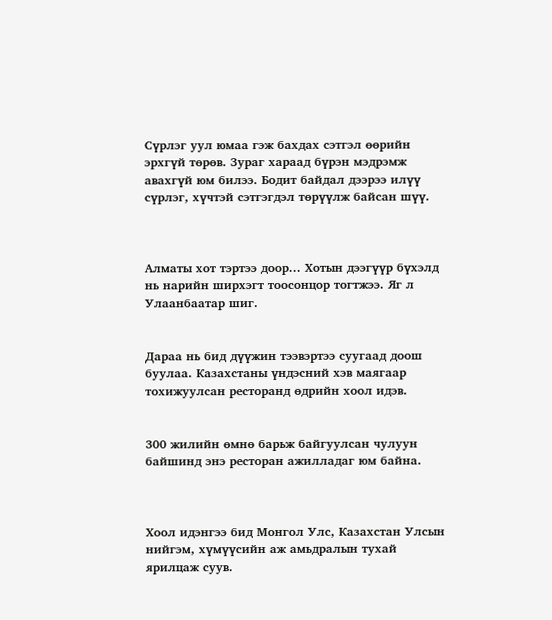Сүрлэг уул юмаа гэж бахдах сэтгэл өөрийн эрхгүй төрөв. Зураг хараад бүрэн мэдрэмж авахгүй юм билээ. Бодит байдал дээрээ илүү сүрлэг, хүчтэй сэтгэгдэл төрүүлж байсан шүү.



Алматы хот тэртээ доор... Хотын дээгүүр бүхэлд нь нарийн ширхэгт тоосонцор тогтжээ. Яг л Улаанбаатар шиг.


Дараа нь бид дүүжин тээвэртээ суугаад доош буулаа. Казахстаны үндэсний хэв маягаар тохижуулсан ресторанд өдрийн хоол идэв.


300 жилийн өмнө барьж байгуулсан чулуун байшинд энэ ресторан ажилладаг юм байна.



Хоол идэнгээ бид Монгол Улс, Казахстан Улсын нийгэм, хүмүүсийн аж амьдралын тухай ярилцаж суув.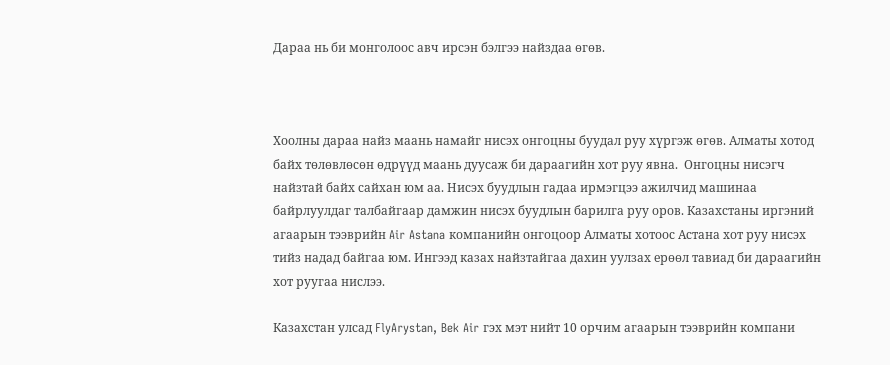Дараа нь би монголоос авч ирсэн бэлгээ найздаа өгөв.



Хоолны дараа найз маань намайг нисэх онгоцны буудал руу хүргэж өгөв. Алматы хотод байх төлөвлөсөн өдрүүд маань дуусаж би дараагийн хот руу явна.  Онгоцны нисэгч найзтай байх сайхан юм аа. Нисэх буудлын гадаа ирмэгцээ ажилчид машинаа байрлуулдаг талбайгаар дамжин нисэх буудлын барилга руу оров. Казахстаны иргэний агаарын тээврийн Air Astana компанийн онгоцоор Алматы хотоос Астана хот руу нисэх тийз надад байгаа юм. Ингээд казах найзтайгаа дахин уулзах ерөөл тавиад би дараагийн хот руугаа нислээ.

Казахстан улсад FlyArystan, Bek Air гэх мэт нийт 10 орчим агаарын тээврийн компани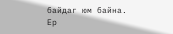байдаг юм байна. Ер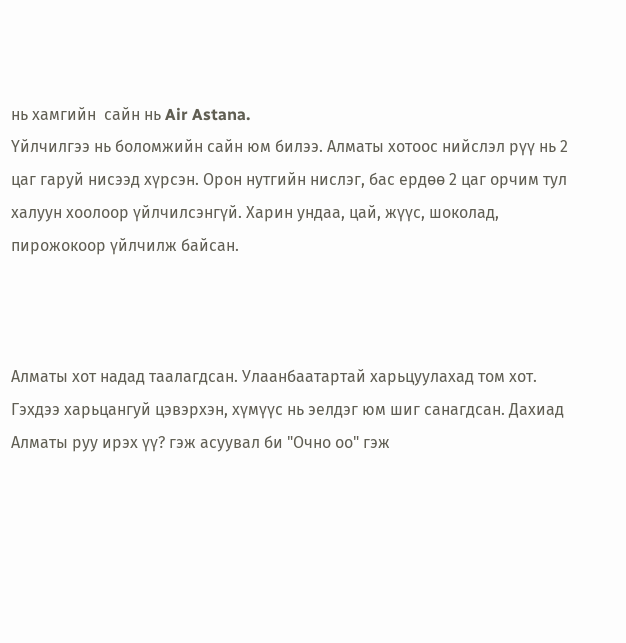нь хамгийн  сайн нь Air Astana.
Үйлчилгээ нь боломжийн сайн юм билээ. Алматы хотоос нийслэл рүү нь 2 цаг гаруй нисээд хүрсэн. Орон нутгийн нислэг, бас ердөө 2 цаг орчим тул халуун хоолоор үйлчилсэнгүй. Харин ундаа, цай, жүүс, шоколад, пирожокоор үйлчилж байсан.



Алматы хот надад таалагдсан. Улаанбаатартай харьцуулахад том хот. Гэхдээ харьцангуй цэвэрхэн, хүмүүс нь эелдэг юм шиг санагдсан. Дахиад Алматы руу ирэх үү? гэж асуувал би "Очно оо" гэж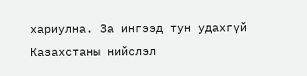хариулна. За ингээд тун удахгүй Казахстаны нийслэл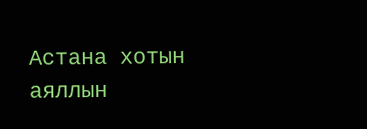Астана хотын аяллын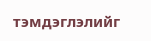тэмдэглэлийг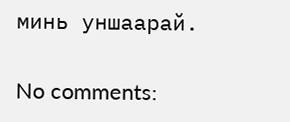минь уншаарай.

No comments: